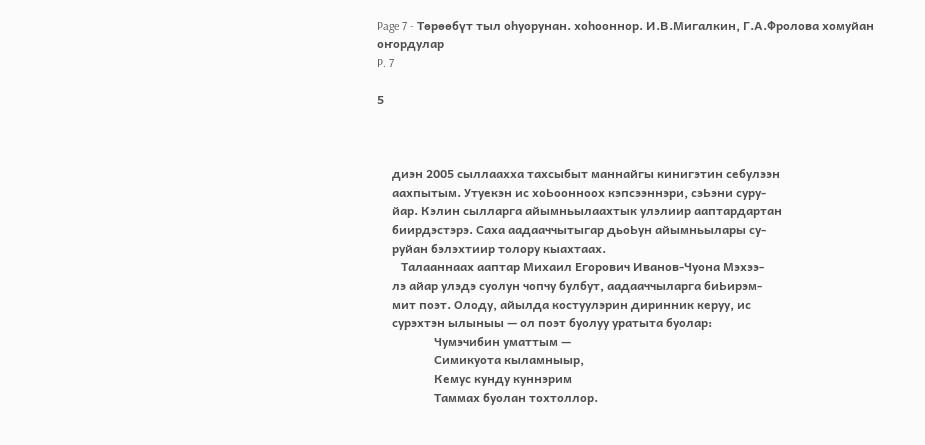Page 7 - Төрөөбүт тыл оһуорунан. хоһооннор. И.В.Мигалкин, Г.А.Фролова хомуйан оҥордулар
P. 7

5



     диэн 2005 сыллаахха тахсыбыт маннайгы кинигэтин себулээн
     аахпытым. Утуекэн ис хоЬоонноох кэпсээннэри, сэЬэни суру-
     йар. Кэлин сылларга айымньылаахтык улэлиир ааптардартан
     биирдэстэрэ. Саха аадааччытыгар дьоЬун айымньылары су-
     руйан бэлэхтиир толору кыахтаах.
        Талааннаах ааптар Михаил Егорович Иванов-Чуона Мэхээ-
     лэ айар улэдэ суолун чопчу булбут, аадааччыларга биЬирэм-
     мит поэт. Олоду, айылда костуулэрин диринник керуу, ис
     сурэхтэн ылыныы — ол поэт буолуу уратыта буолар:
                   Чумэчибин уматтым —
                   Симикуота кыламныыр,
                   Кемус кунду куннэрим
                   Таммах буолан тохтоллор.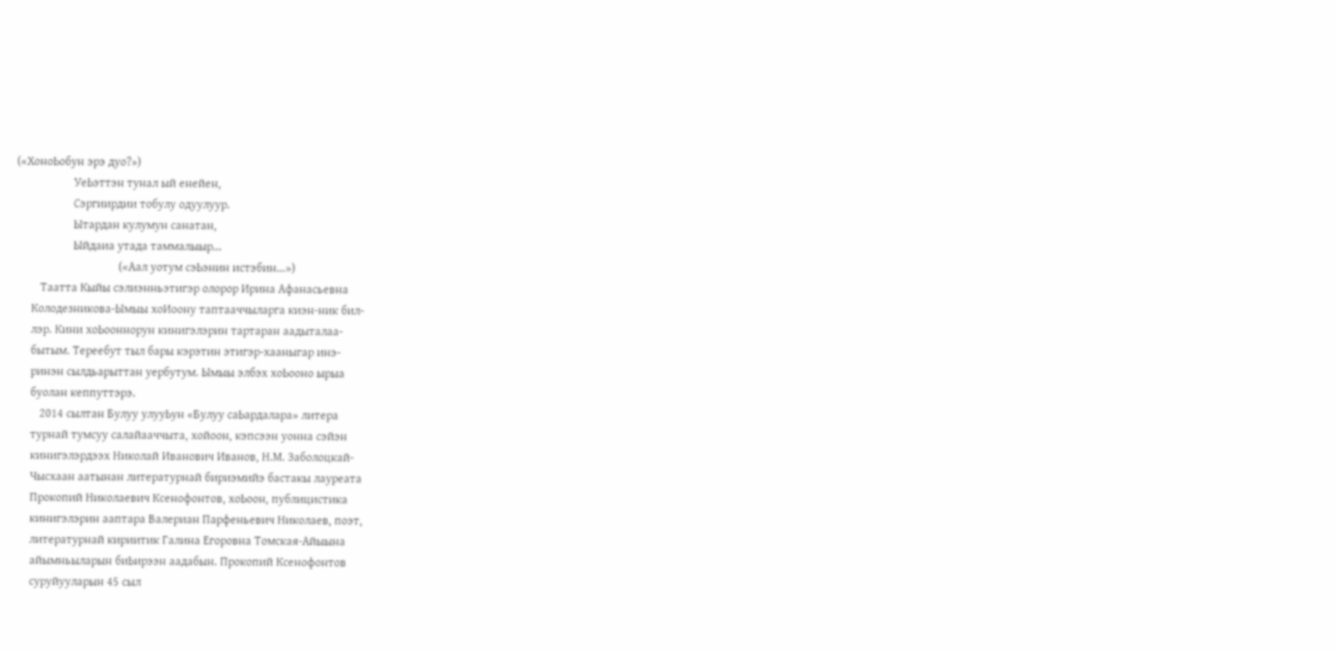(«ХоноЬобун эрэ дуо?»)
                   УеЬэттэн тунал ый енейен,
                   Сэргиирдии тобулу одуулуур.
                   Ытардан кулумун санатан,
                   Ыйдаиа утада таммалыыр...
                                  («Аал уотум сэЬэнин истэбин...»)
        Таатта Кыйы сэлиэнньэтигэр олорор Ирина Афанасьевна
     Колодезникова-Ымыы хоИоону таптааччыларга киэн-ник бил-
     лэр. Кини хоЬооннорун кинигэлэрин тартаран аадыталаа-
     бытым. Тереебут тыл бары кэрэтин этигэр-хааныгар инэ-
     ринэн сылдьарыттан уербутум. Ымыы элбэх хоЬооно ырыа
     буолан кеппуттэрэ.
        2014 сылтан Булуу улууЬун «Булуу саЬардалара» литера
     турнай тумсуу салайааччыта, хойоон, кэпсээн уонна сэйэн
     кинигэлэрдээх Николай Иванович Иванов, Н.М. Заболоцкай-
     Чысхаан аатынан литературнай бириэмийэ бастакы лауреата
     Прокопий Николаевич Ксенофонтов, хоЬоон, публицистика
     кинигэлэрин ааптара Валериан Парфеньевич Николаев, поэт,
     литературнай кириитик Галина Егоровна Томская-Айыына
     айымньыларын биЬирээн аадабын. Прокопий Ксенофонтов
     суруйууларын 45 сыл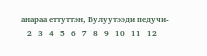анараа еттуттэн, Булуутээди педучи-
   2   3   4   5   6   7   8   9   10   11   12